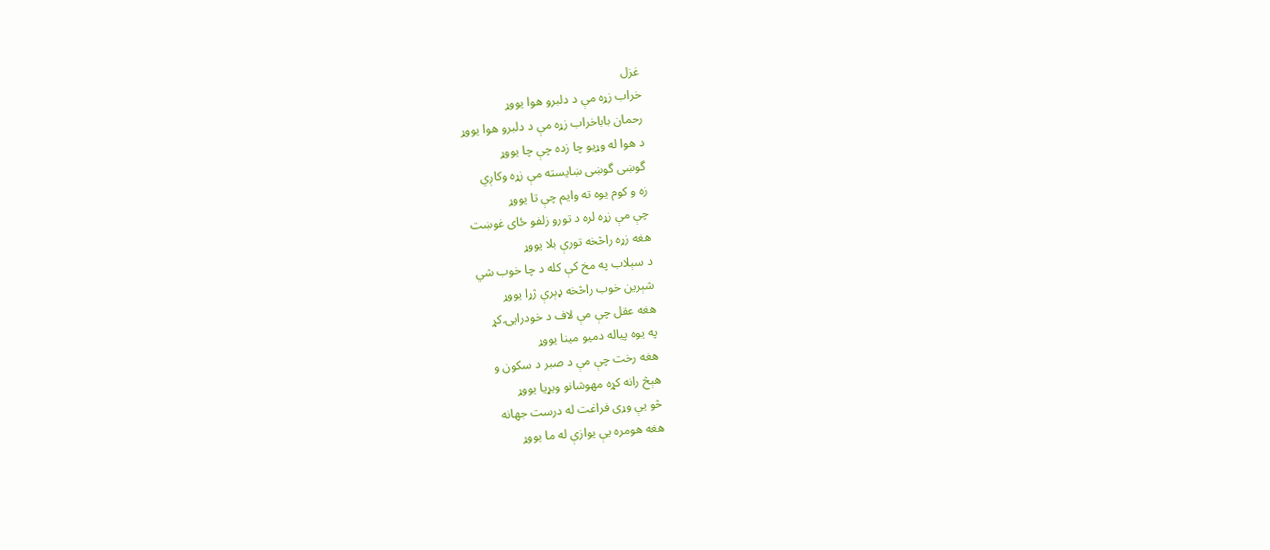غزل
خراب زړه مې د دلبرو هوا يووړ
رحمان باباخراب زړه مې د دلبرو هوا يووړ
د هوا له وړيو چا زده چې چا يووړ
گوښی گوښی ښايسته مې زړه وکاږي
زه و کوم يوه ته وايم چې تا يووړ
چې مې زړه لره د تورو زلفو ځای غوښت
هغه زړه راڅخه تورې بلا يووړ
د سېلاب په مخ کې کله د چا خوب شي
شېرين خوب راڅخه ډېرې ژړا يووړ
هغه عقل چې مې لاف د خودرايۍ کړ
په يوه پياله دميو مينا يووړ
هغه رخت چې مې د صبر د سکون و
هېڅ رانه کړه مهوشانو ويړيا يووړ
څو يې وړی فراغت له درست جهانه
هغه هومره يې يوازې له ما يووړ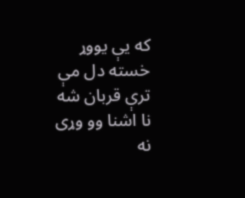که يې يووړ خسته دل مې ترې قربان شه
نا اشنا وو وړی نه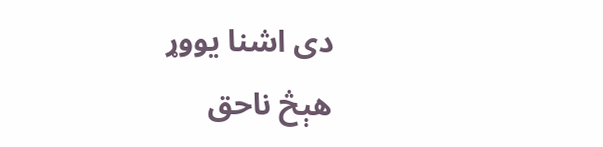دی اشنا يووړ
هېڅ ناحق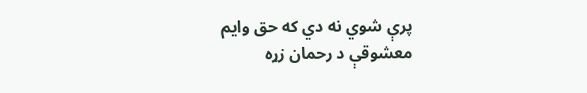پرې شوي نه دي که حق وايم
معشوقې د رحمان زړه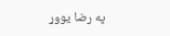په رضا يووړ